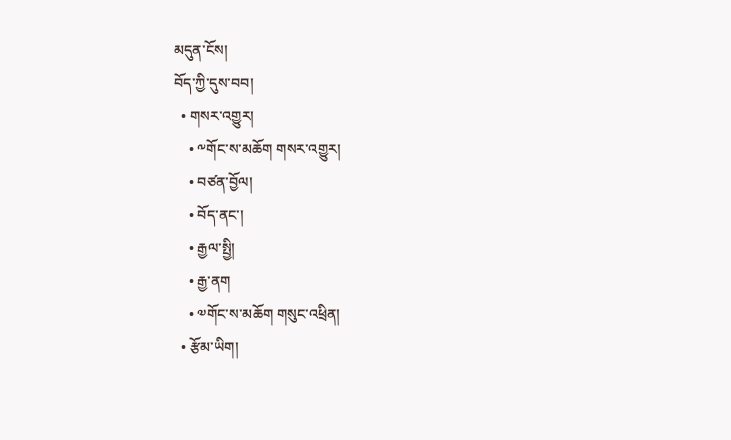མདུན་ངོས།
བོད་ཀྱི་དུས་བབ།
  • གསར་འགྱུར།
    • ༸གོང་ས་མཆོག གསར་འགྱུར།
    • བཙན་བྱོལ།
    • བོད་ནང་།
    • རྒྱལ་སྤྱི།
    • རྒྱ་ནག
    • ༧གོང་ས་མཆོག གསུང་འཕྲིན།
  • རྩོམ་ཡིག།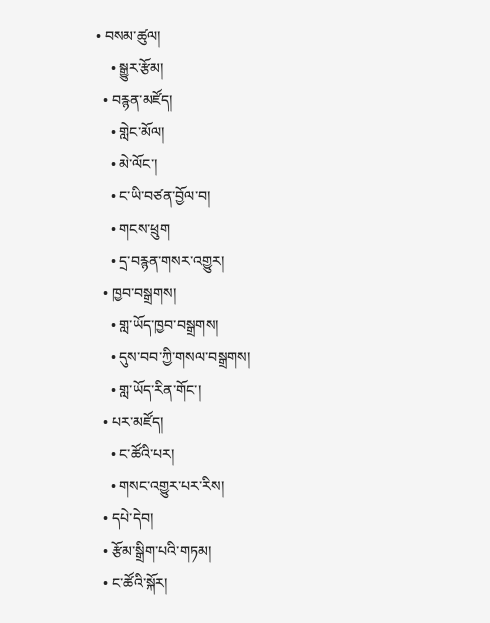• བསམ་ཚུལ།
    • སྒྱུར་རྩོམ།
  • བརྙན་མཛོད།
    • གླེང་མོལ།
    • མེ་ལོང་།
    • ང་ཡི་བཙན་བྱོལ་བ།
    • གངས་ཕྲུག
    • དྲ་བརྙན་གསར་འགྱུར།
  • ཁྱབ་བསྒྲགས།
    • གླ་ཡོད་ཁྱབ་བསྒྲགས།
    • དུས་བབ་ཀྱི་གསལ་བསྒྲགས།
    • གླ་ཡོད་རིན་གོང་།
  • པར་མཛོད།
    • ང་ཚོའི་པར།
    • གསང་འགྱུར་པར་རིས།
  • དཔེ་དེབ།
  • རྩོམ་སྒྲིག་པའི་གཏམ།
  • ང་ཚོའི་སྐོར།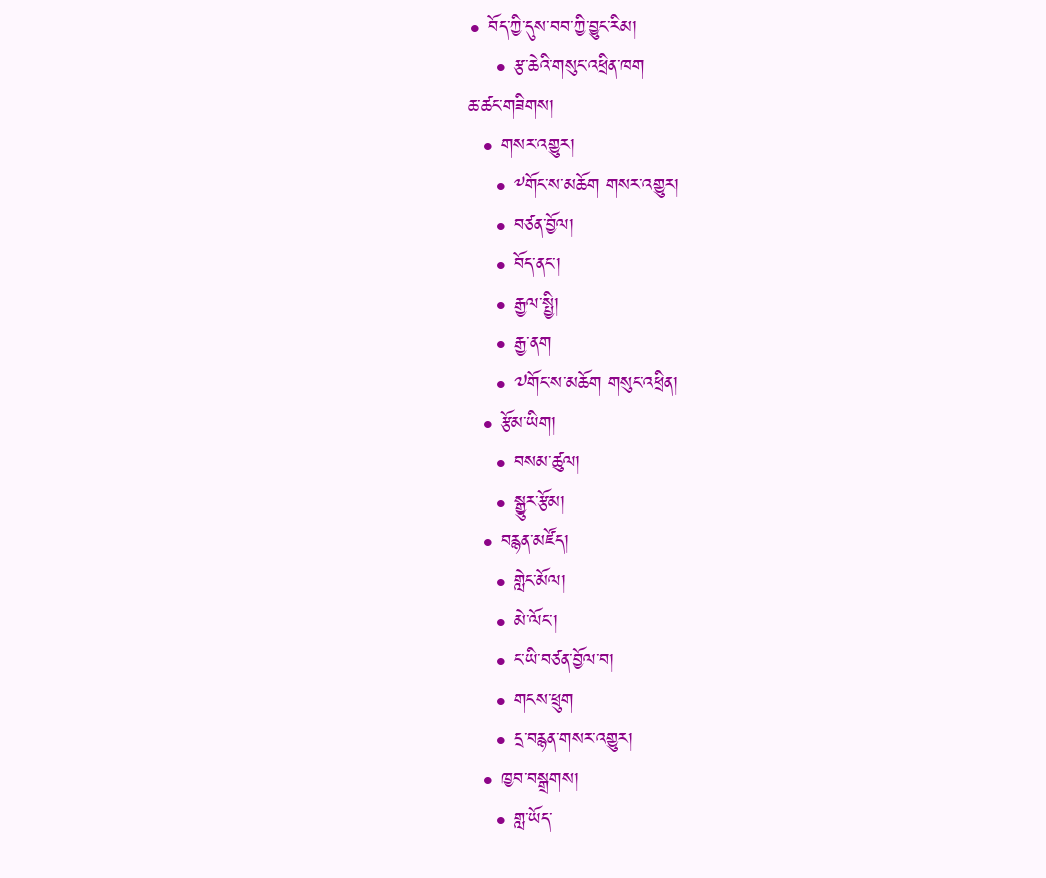• བོད་ཀྱི་དུས་བབ་ཀྱི་བྱུང་རིམ།
    • རྩ་ཆེའི་གསུང་འཕྲིན་ཁག
ཆ་ཚང་གཟིགས།
  • གསར་འགྱུར།
    • ༸གོང་ས་མཆོག གསར་འགྱུར།
    • བཙན་བྱོལ།
    • བོད་ནང་།
    • རྒྱལ་སྤྱི།
    • རྒྱ་ནག
    • ༧གོང་ས་མཆོག གསུང་འཕྲིན།
  • རྩོམ་ཡིག།
    • བསམ་ཚུལ།
    • སྒྱུར་རྩོམ།
  • བརྙན་མཛོད།
    • གླེང་མོལ།
    • མེ་ལོང་།
    • ང་ཡི་བཙན་བྱོལ་བ།
    • གངས་ཕྲུག
    • དྲ་བརྙན་གསར་འགྱུར།
  • ཁྱབ་བསྒྲགས།
    • གླ་ཡོད་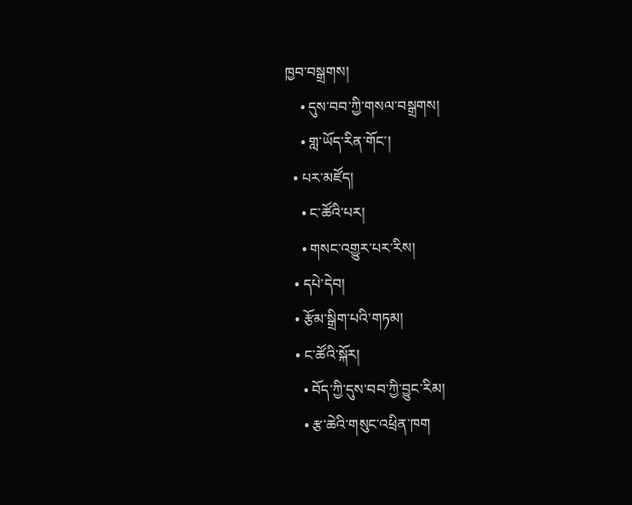ཁྱབ་བསྒྲགས།
    • དུས་བབ་ཀྱི་གསལ་བསྒྲགས།
    • གླ་ཡོད་རིན་གོང་།
  • པར་མཛོད།
    • ང་ཚོའི་པར།
    • གསང་འགྱུར་པར་རིས།
  • དཔེ་དེབ།
  • རྩོམ་སྒྲིག་པའི་གཏམ།
  • ང་ཚོའི་སྐོར།
    • བོད་ཀྱི་དུས་བབ་ཀྱི་བྱུང་རིམ།
    • རྩ་ཆེའི་གསུང་འཕྲིན་ཁག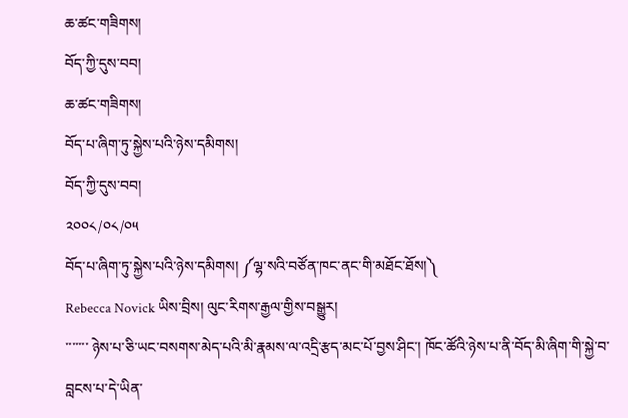ཆ་ཚང་གཟིགས།
བོད་ཀྱི་དུས་བབ།
ཆ་ཚང་གཟིགས།
བོད་པ་ཞིག་ཏུ་སྐྱེས་པའི་ཉེས་དམིགས།
བོད་ཀྱི་དུས་བབ།
༢༠༠༨/༠༨/༠༥
བོད་པ་ཞིག་ཏུ་སྐྱེས་པའི་ཉེས་དམིགས། ༼ལྷ་སའི་བཙོན་ཁང་ནང་གི་མཐོང་ཐོས།༽
Rebecca Novick ཡིས་བྲིས། ལུང་རིགས་རྒྱལ་གྱིས་བསྒྱུར།
་་་་་་་ ཉེས་པ་ཅི་ཡང་བསགས་མེད་པའི་མི་རྣམས་ལ་འདྲི་རྩད་མང་པོ་བྱས་ཤིང་། ཁོང་ཚོའི་ཉེས་པ་ནི་བོད་མི་ཞིག་གི་སྐྱེ་བ་བླངས་པ་དེ་ཡིན་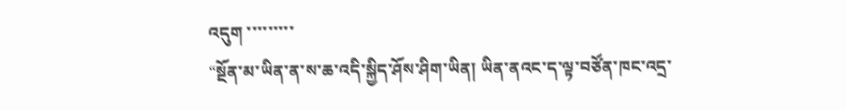འདུག ་་་་་་་་་
“སྔོན་མ་ཡིན་ན་ས་ཆ་འདི་སྐྱིད་ཤོས་ཤིག་ཡིན། ཡིན་ནའང་ད་ལྟ་བཙོན་ཁང་འདྲ་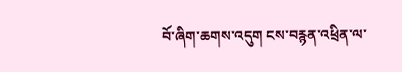བོ་ཞིག་ཆགས་འདུག ངས་བརྙན་འཕྲིན་ལ་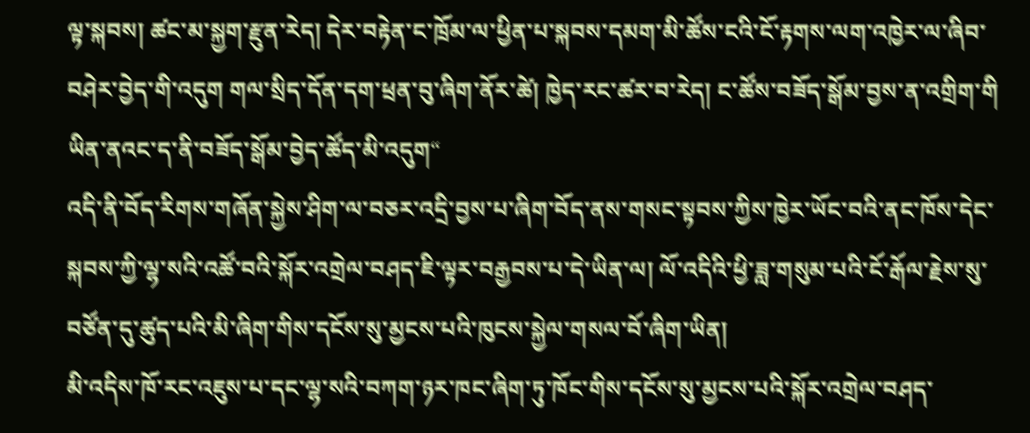ལྟ་སྐབས། ཚང་མ་སྐྱག་རྫུན་རེད། དེར་བརྟེན་ང་ཁྲོམ་ལ་ཕྱིན་པ་སྐབས་དམག་མི་ཚོས་ངའི་ངོ་རྟགས་ལག་འཁྱེར་ལ་ཞིབ་བཤེར་བྱེད་གི་འདུག གལ་སྲིད་དོན་དག་ཕྲན་བུ་ཞིག་ནོར་ཚེ། ཁྱེད་རང་ཚར་བ་རེད། ང་ཚོས་བཟོད་སྒོམ་བྱས་ན་འགྲིག་གི ཡིན་ནའང་ད་ནི་བཟོད་སྒོམ་བྱེད་ཚོད་མི་འདུག“
འདི་ནི་བོད་རིགས་གཞོན་སྐྱེས་ཤིག་ལ་བཅར་འདྲི་བྱས་པ་ཞིག་བོད་ནས་གསང་སྟབས་ཀྱིས་ཁྱེར་ཡོང་བའི་ནང་ཁོས་དེང་སྐབས་ཀྱི་ལྷ་སའི་འཚོ་བའི་སྐོར་འགྲེལ་བཤད་ཇི་ལྟར་བརྒྱབས་པ་དེ་ཡིན་ལ། ལོ་འདིའི་ཕྱི་ཟླ་གསུམ་པའི་ངོ་རྒོལ་རྗེས་སུ་བཙོན་དུ་ཚུད་པའི་མི་ཞིག་གིས་དངོས་སུ་མྱངས་པའི་ཁུངས་སྐྱེལ་གསལ་བོ་ཞིག་ཡིན།
མི་འདིས་ཁོ་རང་འཇུས་པ་དང་ལྷ་སའི་བཀག་ཉར་ཁང་ཞིག་ཏུ་ཁོང་གིས་དངོས་སུ་མྱངས་པའི་སྐོར་འགྲེལ་བཤད་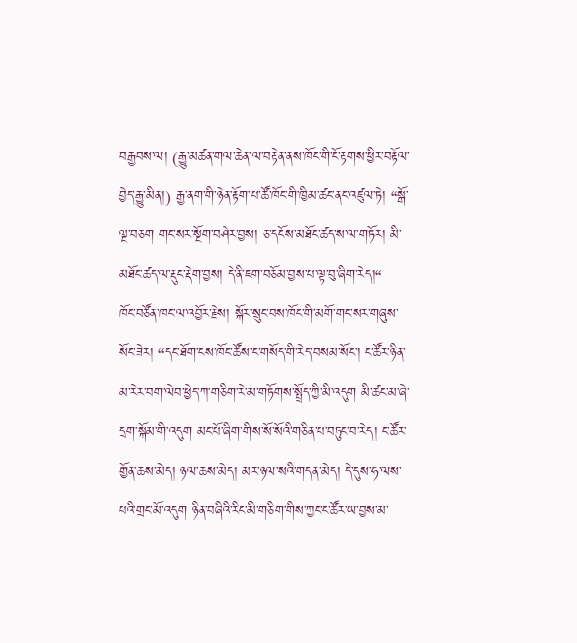བརྒྱབས་ལ། (རྒྱུ་མཚན་གལ་ཆེན་ལ་བརྟེན་ནས་ཁོང་གི་ངོ་རྟགས་ཕྱིར་བརྟོལ་བྱེད་རྒྱུ་མིན།) རྒྱ་ནག་གི་ཉེན་རྟོག་པ་ཚོ་ཁོང་གི་ཁྱིམ་ཚང་ནང་འཛུལ་ཏེ། “སྒོ་ལྔ་བཅག གང་སར་སྔོག་བཤེར་བྱས། ཅ་དངོས་མཐོང་ཚད་ས་ལ་གཏོར། མི་མཐོང་ཚད་ལ་རྡུང་རྡེག་བྱས། དེ་ནི་ཇག་བཅོམ་བྱས་པ་ལྟ་བུ་ཞིག་རེད།“
ཁོང་བཙོན་ཁང་ལ་འབྱོར་རྗེས། སྐོར་སྲུང་བས་ཁོང་གི་མགོ་གང་སར་གཞུས་སོང་ཟེར། “དང་ཐོག་ངས་ཁོང་ཚོས་ང་གསོད་གི་རེད་བསམ་སོང་། ང་ཚོར་ཉིན་མ་རེར་བག་ལེབ་ཕྱེད་ཀ་གཅིག་རེ་མ་གཏོགས་སྤྲོད་ཀྱི་མི་འདུག མི་ཚང་མ་ཞེ་དྲག་སྐོམ་གི་འདུག མང་པོ་ཞིག་གིས་སོ་སོའི་གཅིན་པ་བཏུང་བ་རེད། ང་ཚོར་གྱོན་ཆས་མེད། ཉལ་ཆས་མེད། མར་ཉལ་སའི་གདན་མེད། དེ་དུས་ཧ་ལས་པའི་གྲང་མོ་འདུག ཉིན་བཞིའི་རིང་མི་གཅིག་གིས་ཀྱང་ང་ཚོར་ཡ་བྱས་མ་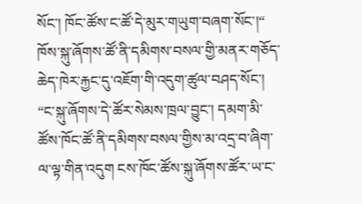སོང་། ཁོང་ཚོས་ང་ཚོ་དེ་མུར་གཡུག་བཞག་སོང་།“
ཁོས་སྐུ་ཞོགས་ཚོ་ནི་དམིགས་བསལ་གྱི་མནར་གཅོད་ཆེད་ཁེར་རྐྱང་དུ་འཇོག་གི་འདུག་ཚུལ་བཤད་སོང་། “ང་སྐུ་ཞོགས་དེ་ཚོར་སེམས་ཁྲལ་བྱུང་། དམག་མི་ཚོས་ཁོང་ཚོ་ནི་དམིགས་བསལ་གྱིས་མ་འདྲ་བ་ཞིག་ལ་ལྟ་གིན་འདུག ངས་ཁོང་ཚོས་སྐུ་ཞོགས་ཚོར་ཡ་ང་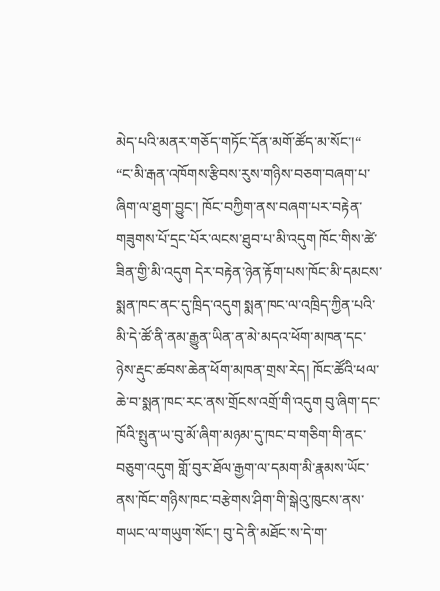མེད་པའི་མནར་གཅོད་གཏོང་དོན་མགོ་ཚོད་མ་སོང་།“
“ང་མི་རྒན་འཁོགས་རྩིབས་རུས་གཉིས་བཅག་བཞག་པ་ཞིག་ལ་ཐུག་བྱུང་། ཁོང་བཀྱིག་ནས་བཞག་པར་བརྟེན་གཟུགས་པོ་དྲང་པོར་ལངས་ཐུབ་པ་མི་འདུག ཁོང་གིས་ཚེ་ཟིན་གྱི་མི་འདུག དེར་བརྟེན་ཉེན་རྟོག་པས་ཁོང་མི་དམངས་སྨན་ཁང་ནང་དུ་ཁྲིད་འདུག སྨན་ཁང་ལ་འཁྲིད་ཀྱིན་པའི་མི་དེ་ཚོ་ནི་ནམ་རྒྱུན་ཡིན་ན་མེ་མདའ་ཕོག་མཁན་དང་ཉེས་རྡུང་ཚབས་ཆེན་ཕོག་མཁན་གྲས་རེད། ཁོང་ཚོའི་ཕལ་ཆེ་བ་སྨན་ཁང་རང་ནས་གྲོངས་འགྲོ་གི་འདུག བུ་ཞིག་དང་ཁོའི་སྤུན་ཡ་བུ་མོ་ཞིག་མཉམ་དུ་ཁང་བ་གཅིག་གི་ནང་བཅུག་འདུག གློ་བུར་ཐོལ་རྒྱག་ལ་དམག་མི་རྣམས་ཡོང་ནས་ཁོང་གཉིས་ཁང་བརྩེགས་ཤིག་གི་སྒེའུ་ཁུངས་ནས་གཡང་ལ་གཡུག་སོང་། བུ་དེ་ནི་མཐོང་ས་དེ་ག་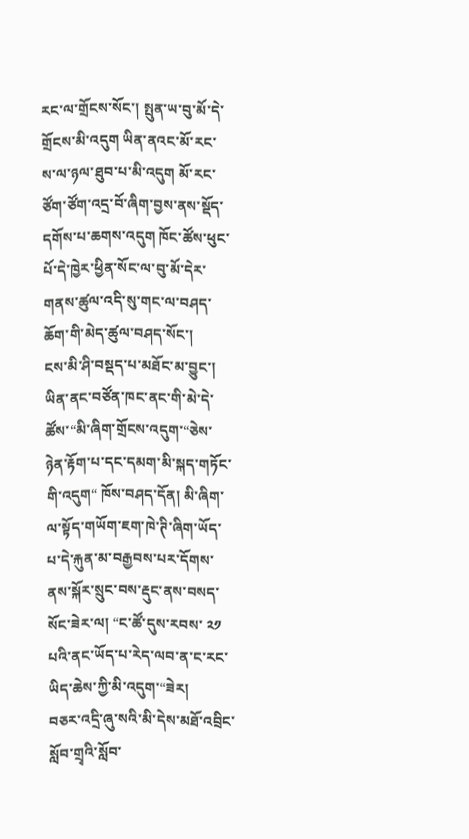རང་ལ་གྲོངས་སོང་། སྤུན་ཡ་བུ་མོ་དེ་གྲོངས་མི་འདུག ཡིན་ནའང་མོ་རང་ས་ལ་ཉལ་ཐུབ་པ་མི་འདུག མོ་རང་ཙོག་ཙོག་འདྲ་བོ་ཞིག་བྱས་ནས་སྡོད་དགོས་པ་ཆགས་འདུག ཁོང་ཚོས་ཕུང་པོ་དེ་ཁྱེར་ཕྱིན་སོང་ལ་བུ་མོ་དེར་གནས་ཚུལ་འདི་སུ་གང་ལ་བཤད་ཆོག་གི་མེད་ཚུལ་བཤད་སོང་།
ངས་མི་ཤི་བསྡད་པ་མཐོང་མ་བྱུང་། ཡིན་ནང་བཙོན་ཁང་ནང་གི་མེ་དེ་ཚོས་“མི་ཞིག་གྲོངས་འདུག་“ཅེས་ཉེན་རྟོག་པ་དང་དམག་མི་སྐད་གཏོང་གི་འདུག“ ཁོས་བཤད་དོན། མི་ཞིག་ལ་སྟོད་གཡོག་ཇག་ཁེ་ཊི་ཞིག་ཡོད་པ་དེ་རྐུན་མ་བརྒྱབས་པར་དོགས་ནས་སྐོར་སྲུང་བས་རྡུང་ནས་བསད་སོང་ཟེར་ལ། “ང་ཚོ་དུས་རབས་ ༢༡ པའི་ནང་ཡོད་པ་རེད་ལབ་ན་ང་རང་ཡིད་ཆེས་ཀྱི་མི་འདུག་“ཟེར།
བཅར་འདྲི་ཞུ་སའི་མི་དེས་མཐོ་འབྲིང་སློབ་གྲྭའི་སློབ་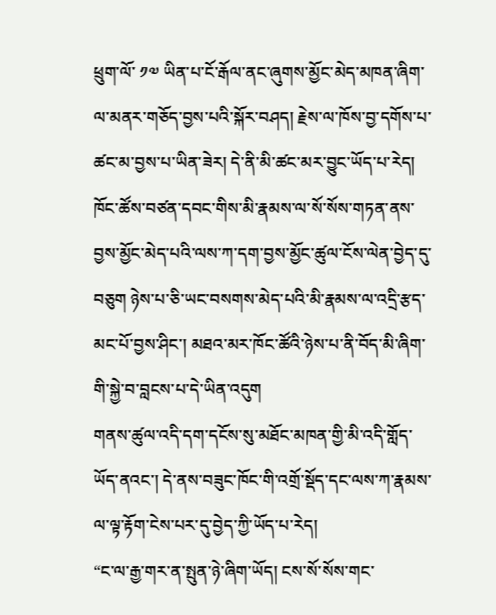ཕྲུག་ལོ་ ༡༧ ཡིན་པ་ངོ་རྒོལ་ནང་ཞུགས་མྱོང་མེད་མཁན་ཞིག་ལ་མནར་གཅོད་བྱས་པའི་སྐོར་བཤད། རྗེས་ལ་ཁོས་བྱ་དགོས་པ་ཚང་མ་བྱས་པ་ཡིན་ཟེར། དེ་ནི་མི་ཚང་མར་བྱུང་ཡོད་པ་རེད། ཁོང་ཚོས་བཙན་དབང་གིས་མི་རྣམས་ལ་སོ་སོས་གཏན་ནས་བྱས་མྱོང་མེད་པའི་ལས་ཀ་དག་བྱས་མྱོང་ཚུལ་ངོས་ལེན་བྱེད་དུ་བཅུག ཉེས་པ་ཅི་ཡང་བསགས་མེད་པའི་མི་རྣམས་ལ་འདྲི་རྩད་མང་པོ་བྱས་ཤིང་། མཐའ་མར་ཁོང་ཚོའི་ཉེས་པ་ནི་བོད་མི་ཞིག་གི་སྐྱེ་བ་བླངས་པ་དེ་ཡིན་འདུག
གནས་ཚུལ་འདི་དག་དངོས་སུ་མཐོང་མཁན་གྱི་མི་འདི་གློད་ཡོད་ནའང་། དེ་ནས་བཟུང་ཁོང་གི་འགྲོ་སྡོད་དང་ལས་ཀ་རྣམས་ལ་ལྟ་རྟོག་ངེས་པར་དུ་བྱེད་ཀྱི་ཡོད་པ་རེད།
“ང་ལ་རྒྱ་གར་ན་སྤུན་ཉེ་ཞིག་ཡོད། ངས་སོ་སོས་གང་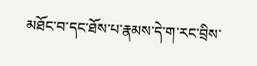མཐོང་བ་དང་ཐོས་པ་རྣམས་དེ་ག་རང་བྲིས་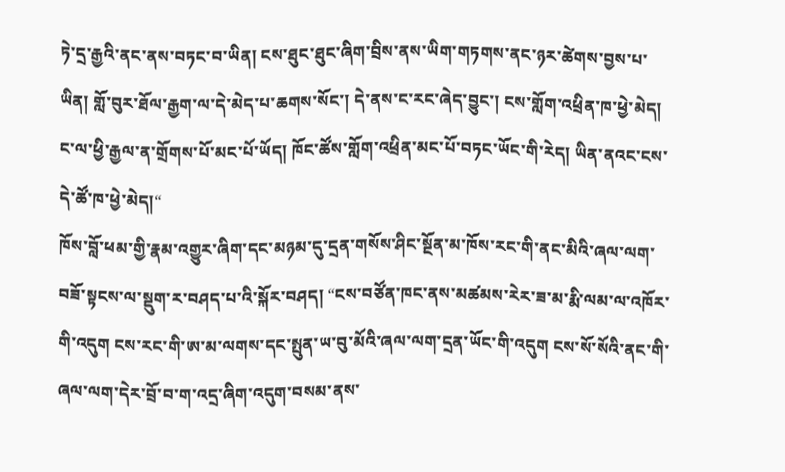ཏེ་དྲ་རྒྱའི་ནང་ནས་བཏང་བ་ཡིན། ངས་ཐུང་ཐུང་ཞིག་བྲིས་ནས་ཡིག་གཏགས་ནང་ཉར་ཚེགས་བྱས་པ་ཡིན། གློ་བུར་ཐོལ་རྒྱག་ལ་དེ་མེད་པ་ཆགས་སོང་། དེ་ནས་ང་རང་ཞེད་བྱུང་། ངས་གློག་འཕྲིན་ཁ་ཕྱེ་མེད། ང་ལ་ཕྱི་རྒྱལ་ན་གྲོགས་པོ་མང་པོ་ཡོད། ཁོང་ཚོས་གློག་འཕྲིན་མང་པོ་བཏང་ཡོང་གི་རེད། ཡིན་ནའང་ངས་དེ་ཚོ་ཁ་ཕྱེ་མེད།“
ཁོས་བློ་ཕམ་གྱི་རྣམ་འགྱུར་ཞིག་དང་མཉམ་དུ་དྲན་གསོས་ཤིང་སྔོན་མ་ཁོས་རང་གི་ནང་མིའི་ཞལ་ལག་བཟོ་སྟངས་ལ་སྡུག་ར་བཤད་པ་འི་སྐོར་བཤད། “ངས་བཙོན་ཁང་ནས་མཚམས་རེར་ཟ་མ་རྨི་ལམ་ལ་འཁོར་གི་འདུག ངས་རང་གི་ཨ་མ་ལགས་དང་སྤུན་ཡ་བུ་མོའི་ཞལ་ལག་དྲན་ཡོང་གི་འདུག ངས་སོ་སོའི་ནང་གི་ཞལ་ལག་དེར་བྲོ་བ་ག་འདྲ་ཞིག་འདུག་བསམ་ནས་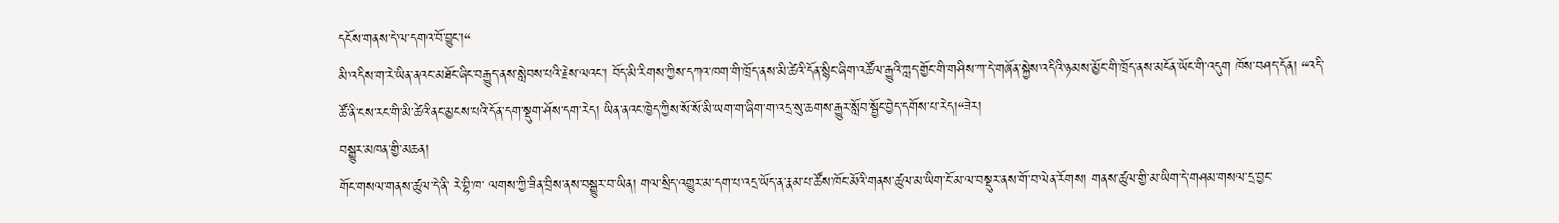དངོས་གནས་དེ་ལ་དགའ་བོ་བྱུང་།“
མི་འདིས་ག་རེ་ཡིན་ནའང་མཐོང་ཞིང་བརྒྱུད་ནས་སླེབས་པའི་རྗེས་ལའང་། བོད་མི་རིགས་ཀྱིས་དཀའ་ཁག་གི་ཁྲོད་ནས་མི་ཚེའི་དོན་སྙིང་ཞིག་འཚོལ་རྒྱུའི་ཀླད་གྱོང་གི་གཤིས་ཀ་དེ་གཞོན་སྐྱེས་འདིའི་ཉམས་མྱོང་གི་ཁྲོད་ནས་མངོན་ཡོང་གི་འདུག ཁོས་བཤད་དོན། “འདི་ཚོ་ནི་ངས་རང་གི་མི་ཚེའི་ནང་མྱངས་པའི་དོན་དག་སྡུག་ཤོས་དག་རེད། ཡིན་ནའང་ཁྱེད་ཀྱིས་སོ་སོ་མི་ཡག་ག་ཞིག་ག་འདྲ་སུ་ཆགས་རྒྱུར་སློབ་སྦྱོང་བྱེད་དགོས་པ་རེད།“ཟེར།
བསྒྱུར་མཁན་གྱི་མཆན།
གོང་གསལ་གནས་ཚུལ་དེ་ནི་ རེ་བྷི་ཁ་ ལགས་ཀྱི་ཟིན་བྲིས་ནས་བསྒྱུར་བ་ཡིན། གལ་སྲིད་འགྱུར་མ་དག་པ་འདྲ་ཡོད་ན་རྣམ་པ་ཚོས་ཁོང་མོའི་གནས་ཚུལ་མ་ཡིག་ངོ་མ་ལ་བསྡུར་ནས་གོ་བ་ལེན་རོགས། གནས་ཚུལ་གྱི་མ་ཡིག་དེ་གཤམ་གསལ་དྲ་བྱང་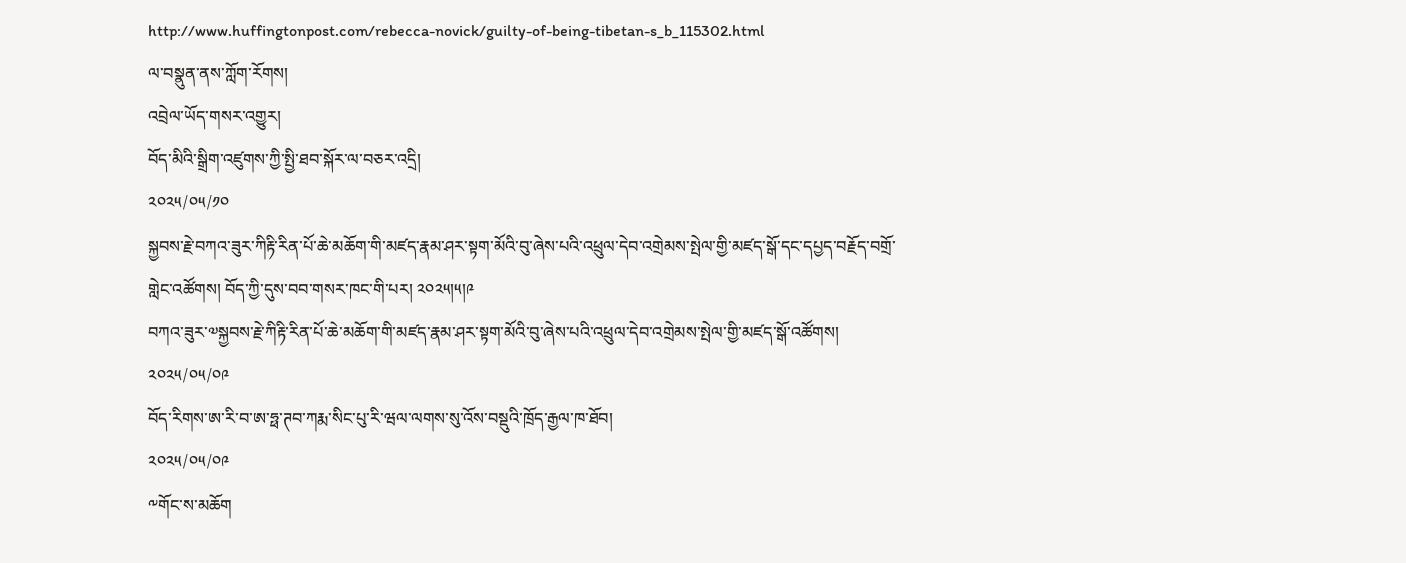http://www.huffingtonpost.com/rebecca-novick/guilty-of-being-tibetan-s_b_115302.html
ལ་བསྣུན་ནས་ཀློག་རོགས།
འབྲེལ་ཡོད་གསར་འགྱུར།
བོད་མིའི་སྒྲིག་འཛུགས་ཀྱི་སྤྱི་ཐབ་སྐོར་ལ་བཅར་འདྲི།
༢༠༢༥/༠༥/༡༠
སྐྱབས་རྗེ་བཀའ་ཟུར་ཀིརྟི་རིན་པོ་ཆེ་མཆོག་གི་མཛད་རྣམ་ཤར་སྟག་མོའི་བུ་ཞེས་པའི་འཕྲུལ་དེབ་འགྲེམས་སྤེལ་གྱི་མཛད་སྒོ་དང་དཔྱད་བརྗོད་བགྲོ་གླེང་འཚོགས། བོད་ཀྱི་དུས་བབ་གསར་ཁང་གི་པར། ༢༠༢༥།༥།༩
བཀའ་ཟུར་༧སྐྱབས་རྗེ་ཀིརྟི་རིན་པོ་ཆེ་མཆོག་གི་མཛད་རྣམ་ཤར་སྟག་མོའི་བུ་ཞེས་པའི་འཕྲུལ་དེབ་འགྲེམས་སྤེལ་གྱི་མཛད་སྒོ་འཚོགས།
༢༠༢༥/༠༥/༠༩
བོད་རིགས་ཨ་རི་བ་ཨ་ཧྥ་ཊབ་ཀརྨ་སིང་པུ་རི་ཝལ་ལགས་སུ་འོས་བསྡུའི་ཁྲོད་རྒྱལ་ཁ་ཐོབ།
༢༠༢༥/༠༥/༠༩
༸གོང་ས་མཆོག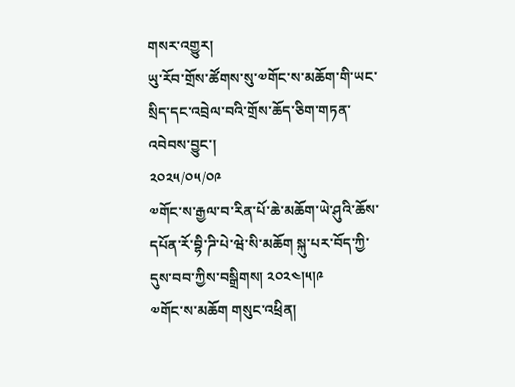གསར་འགྱུར།
ཡུ་རོབ་གྲོས་ཚོགས་སུ་༧གོང་ས་མཆོག་གི་ཡང་སྲིད་དང་འབྲེལ་བའི་གྲོས་ཆོད་ཅིག་གཏན་འབེབས་བྱུང་།
༢༠༢༥/༠༥/༠༩
༧གོང་ས་རྒྱལ་བ་རིན་པོ་ཆེ་མཆོག་ཡེ་ཤུའི་ཆོས་དཔོན་རོ་བྷི་ཌི་པེ་ཝེ་སི་མཆོག སྐུ་པར་བོད་ཀྱི་དུས་བབ་ཀྱིས་བསྒྲིགས། ༢༠༢༤།༥།༩
༧གོང་ས་མཆོག གསུང་འཕྲིན།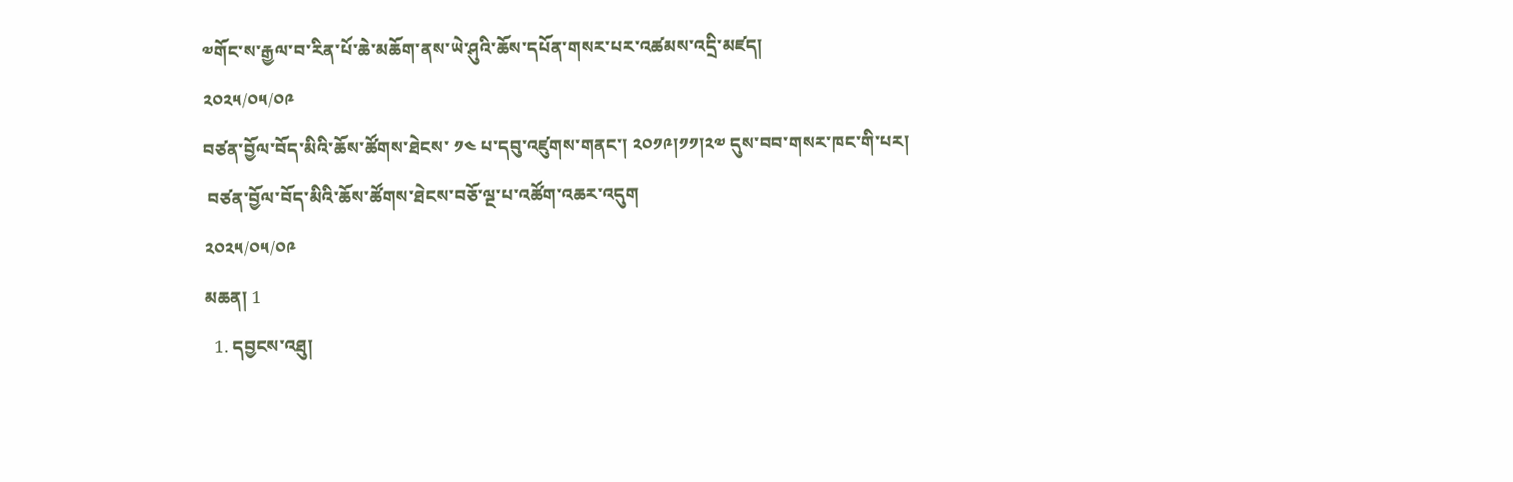༧གོང་ས་རྒྱལ་བ་རིན་པོ་ཆེ་མཆོག་ནས་ཡེ་ཤུའི་ཆོས་དཔོན་གསར་པར་འཚམས་འདྲི་མཛད།
༢༠༢༥/༠༥/༠༩
བཙན་བྱོལ་བོད་མིའི་ཆོས་ཚོགས་ཐེངས་ ༡༤ པ་དབུ་འཛུགས་གནང་། ༢༠༡༩།༡༡།༢༧ དུས་བབ་གསར་ཁང་གི་པར།
 བཙན་བྱོལ་བོད་མིའི་ཆོས་ཚོགས་ཐེངས་བཅོ་ལྔ་པ་འཚོག་འཆར་འདུག
༢༠༢༥/༠༥/༠༩
མཆན། 1
  1. དབྱངས་འཐུ།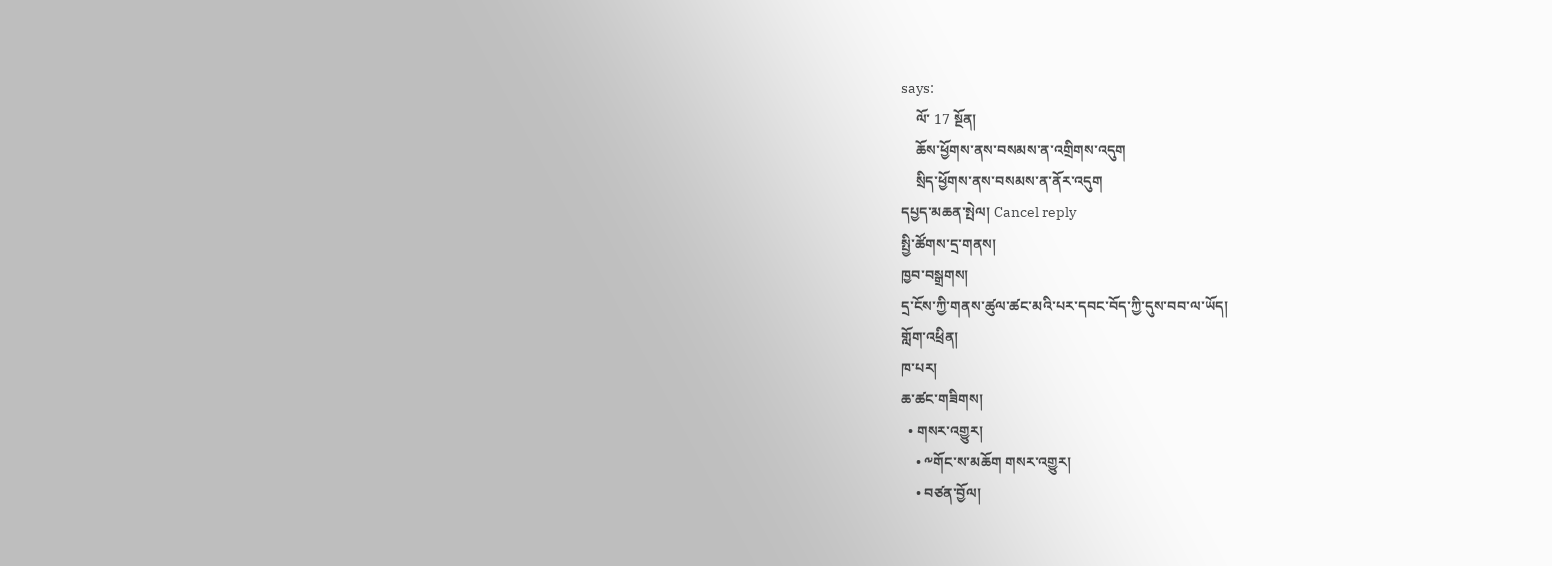says:
    ལོ་ 17 སྔོན།
    ཆོས་ཕྱོགས་ནས་བསམས་ན་འགྲིགས་འདུག
    སྲིད་ཕྱོགས་ནས་བསམས་ན་ནོར་འདུག
དཔྱད་མཆན་སྤེལ། Cancel reply
སྤྱི་ཚོགས་དྲ་གནས།
ཁྱབ་བསྒྲགས།
དྲ་ངོས་ཀྱི་གནས་ཚུལ་ཚང་མའི་པར་དབང་བོད་ཀྱི་དུས་བབ་ལ་ཡོད།
གློག་འཕྲིན།
ཁ་པར།
ཆ་ཚང་གཟིགས།
  • གསར་འགྱུར།
    • ༸གོང་ས་མཆོག གསར་འགྱུར།
    • བཙན་བྱོལ།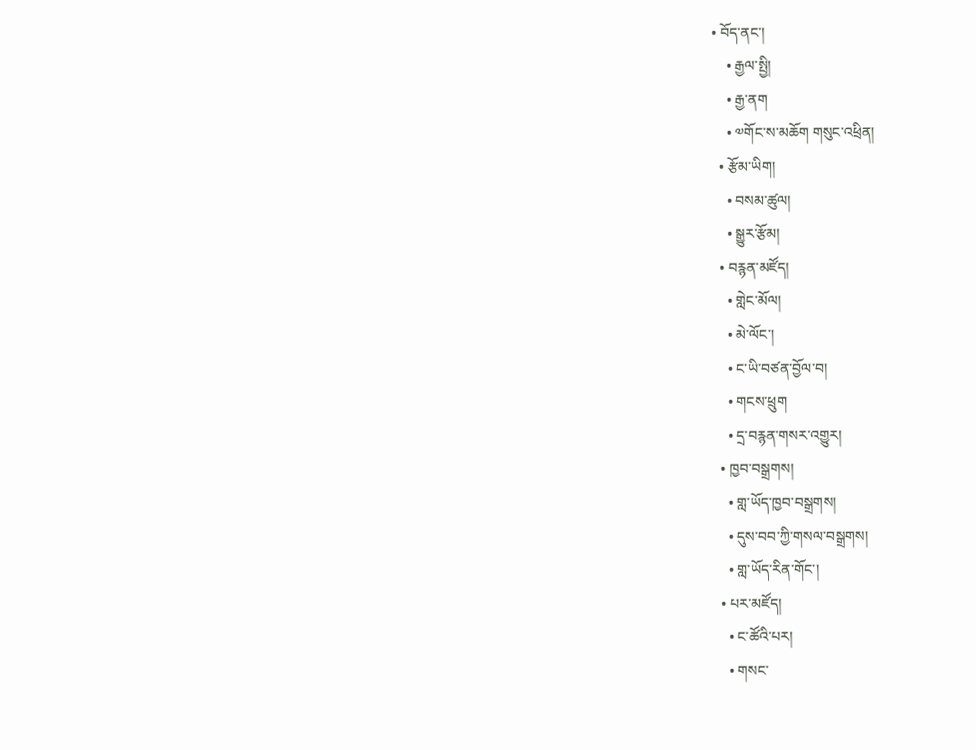• བོད་ནང་།
    • རྒྱལ་སྤྱི།
    • རྒྱ་ནག
    • ༧གོང་ས་མཆོག གསུང་འཕྲིན།
  • རྩོམ་ཡིག།
    • བསམ་ཚུལ།
    • སྒྱུར་རྩོམ།
  • བརྙན་མཛོད།
    • གླེང་མོལ།
    • མེ་ལོང་།
    • ང་ཡི་བཙན་བྱོལ་བ།
    • གངས་ཕྲུག
    • དྲ་བརྙན་གསར་འགྱུར།
  • ཁྱབ་བསྒྲགས།
    • གླ་ཡོད་ཁྱབ་བསྒྲགས།
    • དུས་བབ་ཀྱི་གསལ་བསྒྲགས།
    • གླ་ཡོད་རིན་གོང་།
  • པར་མཛོད།
    • ང་ཚོའི་པར།
    • གསང་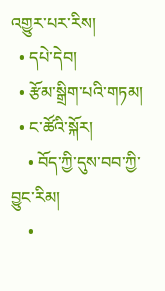འགྱུར་པར་རིས།
  • དཔེ་དེབ།
  • རྩོམ་སྒྲིག་པའི་གཏམ།
  • ང་ཚོའི་སྐོར།
    • བོད་ཀྱི་དུས་བབ་ཀྱི་བྱུང་རིམ།
    •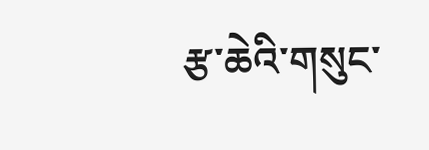རྩ་ཆེའི་གསུང་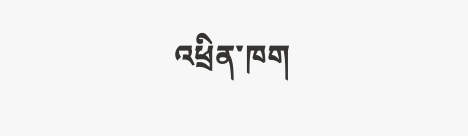འཕྲིན་ཁག